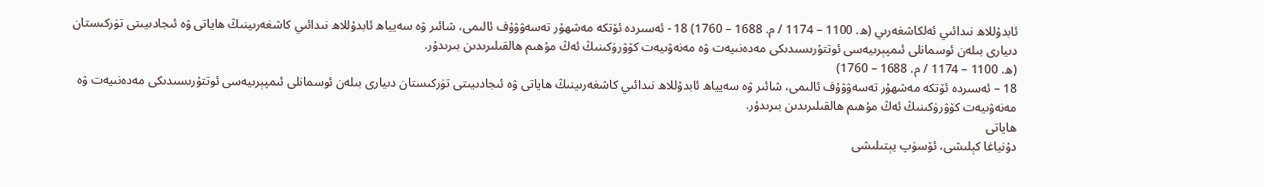ئابدۇللاھ نىدائىي ئەلكاشغەرىي (ھ. 1100 – 1174 / م. 1688 – 1760) 18 - ئەسىردە ئۆتكە مەشھۇر تەسەۋۋۇف ئالىمى، شائىر ۋە سەيياھ ئابدۇللاھ نىدائىي كاشغەرىينىڭ ھاياتى ۋە ئىجادىيىتى تۈركىستان دىيارى بىلەن ئوسمانلى ئىمپېرىيەسى ئوتتۇرىسىدىكى مەدەنىيەت ۋە مەنەۋىيەت كۆۋرۈكىنىڭ ئەڭ مۇھىم ھالقىلىرىدىن بىرىدۇر.
(ھ. 1100 – 1174 / م. 1688 – 1760)
18 – ئەسىردە ئۆتكە مەشھۇر تەسەۋۋۇف ئالىمى، شائىر ۋە سەيياھ ئابدۇللاھ نىدائىي كاشغەرىينىڭ ھاياتى ۋە ئىجادىيىتى تۈركىستان دىيارى بىلەن ئوسمانلى ئىمپېرىيەسى ئوتتۇرىسىدىكى مەدەنىيەت ۋە مەنەۋىيەت كۆۋرۈكىنىڭ ئەڭ مۇھىم ھالقىلىرىدىن بىرىدۇر.
ھاياتى
دۇنياغا كېلىشى، ئۆسۈپ يېتىلىشى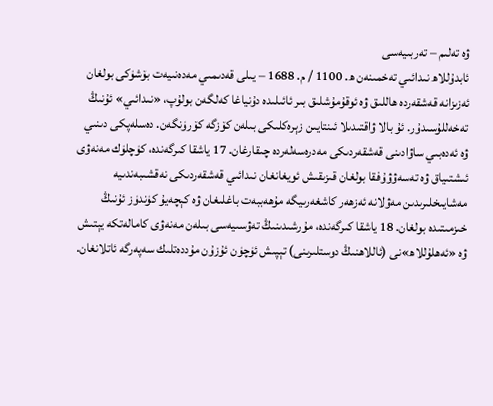ۋە تەلىم – تەربىيەسى
ئابدۇللاھ نىدائىي تەخمىنەن ھ. 1100 / م. 1688 – يىلى قەدىمىي مەدەنىيەت بۆشۈكى بولغان ئەزىزانە قەشقەردە ھاللىق ۋە ئوقۇمۇشلىق بىر ئائىلىدە دۇنياغا كەلگەن بولۇپ، «نىدائىي» ئۇنىڭ تەخەللۇسىدۇر. ئۇ بالا ۋاقتىدىلا ئىنتايىن زېرەكلىكى بىلەن كۆزگە كۆرۈنگەن. دەسلەپكى دىنىي ۋە ئەدەبىي ساۋادىنى قەشقەردىكى مەدرەسەلەردە چىقارغان. 17 ياشقا كىرگەندە، كۈچلۈك مەنەۋى ئىشتىياق ۋە تەسەۋۋۇفقا بولغان قىزىقىش ئويغانغان نىدائىي قەشقەردىكى نەقشىبەندىيە مەشايىخلىرىدىن مەۋلانە ئەزھەر كاشغەرىيگە مۇھەببەت باغلىغان ۋە كېچەيۇ كۈندۈز ئۇنىڭ خىزمىتىدە بولغان. 18 ياشقا كىرگەندە، مۇرشىدىنىڭ تەۋسىيەسى بىلەن مەنەۋى كامالەتكە يېتىش ۋە «ئەھلۇللاھ»نى (ئاللاھنىڭ دوستلىرىنى) تېپىش ئۈچۈن ئۇزۇن مۇددەتلىك سەپەرگە ئاتلانغان.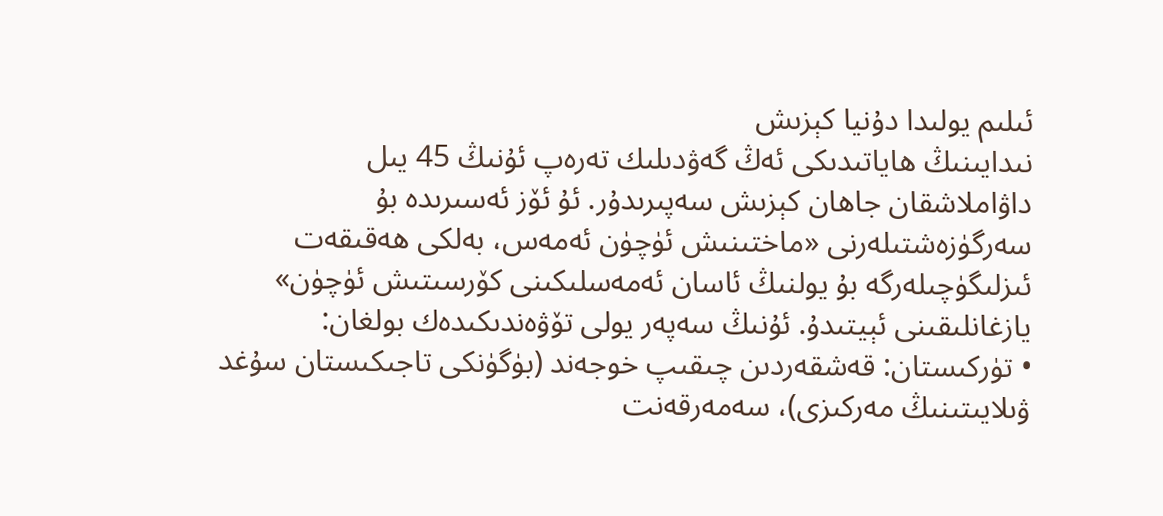ئىلىم يولىدا دۇنيا كېزىش
نىدايىنىڭ ھاياتىدىكى ئەڭ گەۋدىلىك تەرەپ ئۇنىڭ 45 يىل داۋاملاشقان جاھان كېزىش سەپىرىدۇر. ئۇ ئۆز ئەسىرىدە بۇ سەرگۈزەشتىلەرنى «ماختىنىش ئۈچۈن ئەمەس، بەلكى ھەقىقەت ئىزلىگۈچىلەرگە بۇ يولنىڭ ئاسان ئەمەسلىكىنى كۆرسىتىش ئۈچۈن» يازغانلىقىنى ئېيتىدۇ. ئۇنىڭ سەپەر يولى تۆۋەندىكىدەك بولغان:
• تۈركىستان: قەشقەردىن چىقىپ خوجەند (بۈگۈنكى تاجىكىستان سۇغد ۋىلايىتىنىڭ مەركىزى)، سەمەرقەنت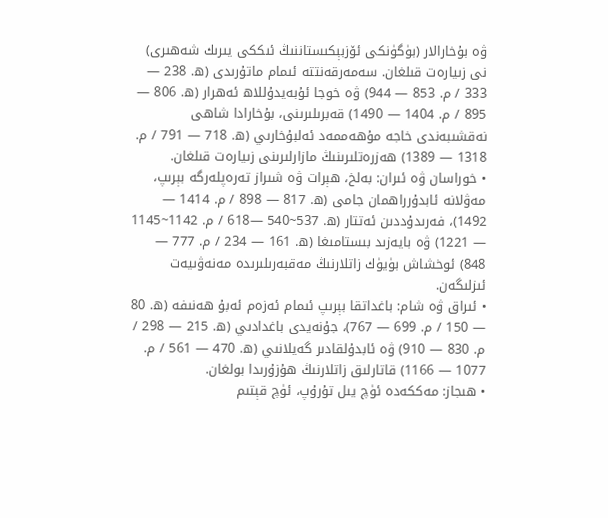ۋە بۇخارالار (بۈگۈنكى ئۆزبېكىستاننىڭ ئىككى يىرىك شەھىرى) نى زىيارەت قىلغان. سەمەرقەنتتە ئىمام ماتۇرىدى (ھ. 238 — 333 / م. 853 — 944) ۋە خوجا ئۇبەيدۇللاھ ئەھرار (ھ. 806 — 895 / م. 1404 — 1490) قەبرىلىرىنى، بۇخارادا شاھى نەقشىبەندى خاجە مۇھەممەد ئەلبۇخارىي (ھ. 718 — 791 / م. 1318 — 1389) ھەزرەتلىرىنىڭ مازارلىرىنى زىيارەت قىلغان.
• خوراسان ۋە ئىران: بەلخ، ھېرات ۋە شىراز تەرەپلەرگە بېرىپ، مەۋلانە ئابدۇرراھمان جامى (ھ. 817 — 898 / م. 1414 — 1492)، فەرىدۇددىن ئەتتار (ھ. 537~540 —618 / م. 1142~1145 — 1221) ۋە بايەزىد بىستامىغا (ھ. 161 — 234 / م. 777 — 848) ئوخشاش بۈيۈك زاتلارنىڭ مەقبەرىلىرىدە مەنەۋىيەت ئىزلىگەن.
• ئىراق ۋە شام: باغداتقا بېرىپ ئىمام ئەزەم ئەبۇ ھەنىفە (ھ. 80 — 150 / م. 699 — 767)، جۇنەيدى باغدادىي (ھ. 215 — 298 / م. 830 — 910) ۋە ئابدۇلقادىر گەيلانىي (ھ. 470 — 561 / م. 1077 — 1166) قاتارلىق زاتلارنىڭ ھۇزۇرىدا بولغان.
• ھىجاز: مەككەدە ئۈچ يىل تۇرۇپ، ئۈچ قېتىم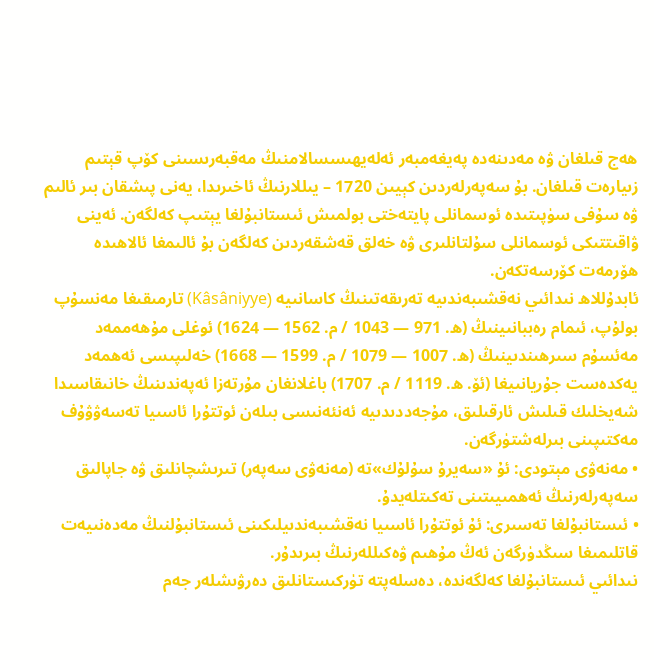ھەج قىلغان ۋە مەدىنەدە پەيغەمبەر ئەلەيھىسسالامنىڭ مەقبەرىسىنى كۆپ قېتىم زىيارەت قىلغان. بۇ سەپەرلەردىن كېيىن 1720 – يىللارنىڭ ئاخىرىدا، يەنى پىشقان بىر ئالىم ۋە سۇفى سۈپىتىدە ئوسمانلى پايتەختى بولمىش ئىستانبۇلغا يېتىپ كەلگەن. ئەينى ۋاقىتتىكى ئوسمانلى سۇلتانلىرى ۋە خەلق قەشقەردىن كەلگەن بۇ ئالىمغا ئالاھىدە ھۆرمەت كۆرسەتكەن.
ئابدۇللاھ نىدائىي نەقشىبەندىيە تەرىقەتىنىڭ كاسانىيە (Kâsâniyye) تارمىقىغا مەنسۇپ بولۇپ، ئىمام رەببانىينىڭ (ھ. 971 — 1043 / م. 1562 — 1624) ئوغلى مۇھەممەد مەئسۇم سىرھىندىينىڭ (ھ. 1007 — 1079 / م. 1599 — 1668) خەلىپىسى ئەھمەد يەكدەست جۇريانىيغا (ئۆ. ھ. 1119 / م. 1707) باغلانغان مۇرتەزا ئەپەندىنىڭ خانىقاسىدا شەيخلىك قىلىش ئارقىلىق، مۇجەددىدىيە ئەنئەنىسى بىلەن ئوتتۇرا ئاسىيا تەسەۋۋۇف مەكتىپىنى بىرلەشتۈرگەن.
• مەنەۋى مېتودى: ئۇ «سەيرۇ سۇلۇك»تە (مەنەۋى سەپەر) تىرىشچانلىق ۋە جاپالىق سەپەرلەرنىڭ ئەھمىيىتىنى تەكىتلەيدۇ.
• ئىستانبۇلغا تەسىرى: ئۇ ئوتتۇرا ئاسىيا نەقشىبەندىيلىكىنى ئىستانبۇلنىڭ مەدەنىيەت قاتلىمىغا سىڭدۈرگەن ئەڭ مۇھىم ۋەكىللەرنىڭ بىرىدۇر.
نىدائىي ئىستانبۇلغا كەلگەندە، دەسلەپتە تۈركىستانلىق دەرۋىشلەر جەم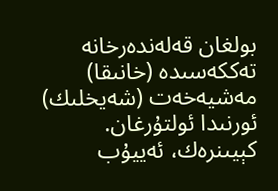بولغان قەلەندەرخانە تەككەسىدە (خانىقا) مەشيەخەت (شەيخلىك) ئورنىدا ئولتۇرغان. كېيىنرەك، ئەييۇب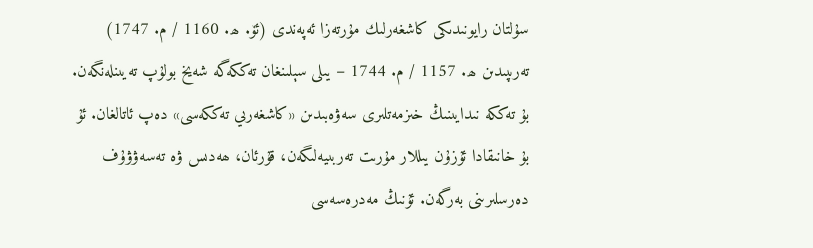سۇلتان رايونىدىكى كاشغەرلىك مۇرتەزا ئەپەندى (ئۆ. ھ. 1160 / م. 1747) تەرىپىدىن ھ. 1157 / م. 1744 – يىلى سېلىنغان تەككەگە شەيخ بولۇپ تەيىنلەنگەن. بۇ تەككە نىدايىنىڭ خىزمەتلىرى سەۋەبىدىن «كاشغەرىي تەككەسى» دەپ ئاتالغان. ئۇ بۇ خانىقادا ئۇزۇن يىللار مۇرىت تەربىيەلىگەن، قۇرئان، ھەدىس ۋە تەسەۋۋۇف دەرسلىرىنى بەرگەن. ئۇنىڭ مەدرەسەسى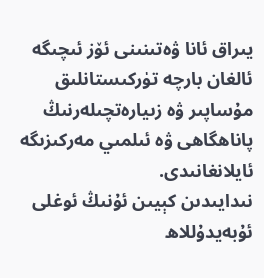يىراق ئانا ۋەتىنىنى ئۆز ئىچىگە ئالغان بارچە تۈركىستانلىق مۇساپىر ۋە زىيارەتچىلەرنىڭ پاناھگاھى ۋە ئىلمىي مەركىزىگە ئايلانغانىدى.
نىدايىدىن كېيىن ئۇنىڭ ئوغلى ئۇبەيدۇللاھ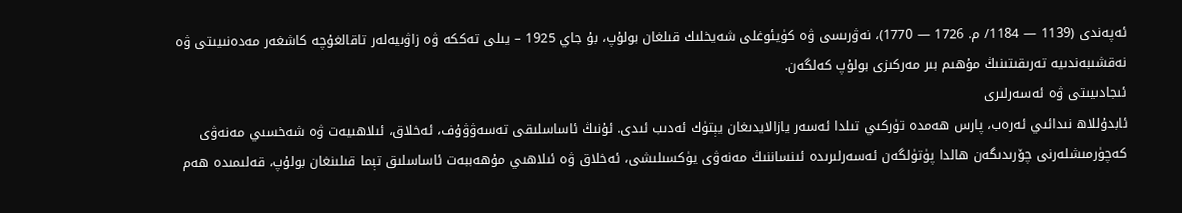ئەپەندى (1139 — 1184/ م. 1726 — 1770)، نەۋرىسى ۋە كۈيئوغلى شەيخلىك قىلغان بولۇپ، بۇ جاي 1925 – يىلى تەككە ۋە زاۋىيەلەر تاقالغۇچە كاشغەر مەدەنىيىتى ۋە نەقشىبەندىيە تەرىقىتىنىڭ مۇھىم بىر مەركىزى بولۇپ كەلگەن.
ئىجادىيىتى ۋە ئەسەرلىرى
ئابدۇللاھ نىدائىي ئەرەب، پارس ھەمدە تۈركىي تىلدا ئەسەر يازالايدىغان يېتۈك ئەدىب ئىدى. ئۇنىڭ ئاساسلىقى تەسەۋۋۇف، ئەخلاق، ئىلاھىيەت ۋە شەخسىي مەنەۋى كەچۈرمىشلەرنى چۆرىدىگەن ھالدا پۈتۈلگەن ئەسەرلىرىدە ئىنساننىڭ مەنەۋى يۈكسىلىشى، ئەخلاق ۋە ئىلاھىي مۇھەببەت ئاساسلىق تېما قىلىنغان بولۇپ، قەلىمىدە ھەم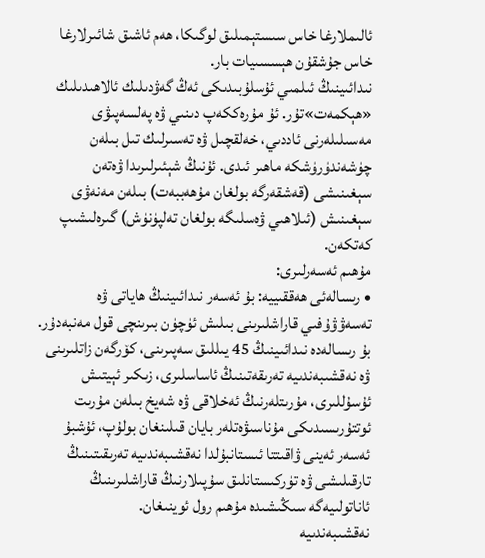ئالىملارغا خاس سىستېمىلىق لوگىكا، ھەم ئاشىق شائىرلارغا خاس جۇشقۇن ھېسسىيات بار.
نىدائىينىڭ ئىلمىي ئۇسلۇبىدىكى ئەڭ گەۋدىلىك ئالاھىدىلىك «ھېكمەت»تۇر. ئۇ مۇرەككەپ دىنىي ۋە پەلسەپىۋى مەسىلىلەرنى ئاددىي، خەلقچىل ۋە تەسىرلىك تىل بىلەن چۈشەندۈرۈشكە ماھىر ئىدى. ئۇنىڭ شېئىرلىرىدا ۋەتەن سېغىنىشى (قەشقەرگە بولغان مۇھەببەت) بىلەن مەنەۋى سېغىنىش (ئىلاھىي ۋەسلىگە بولغان تەلپۈنۈش) گىرەلىشىپ كەتكەن.
مۇھىم ئەسەرلىرى:
• رىسالەئى ھەققىييە: بۇ ئەسەر نىدائىينىڭ ھاياتى ۋە تەسەۋۋۇفىي قاراشلىرىنى بىلىش ئۈچۈن بىرىنچى قول مەنبەدۇر. بۇ رىسالەدە نىدائىينىڭ 45 يىللىق سەپىرىنى، كۆرگەن زاتلىرىنى ۋە نەقشىبەندىيە تەرىقەتىنىڭ ئاساسلىرى، زىكىر ئېيتىش ئۇسۇللىرى، مۇرىتلەرنىڭ ئەخلاقى ۋە شەيخ بىلەن مۇرىت ئوتتۇرىسىدىكى مۇناسىۋەتلەر بايان قىلىنغان بولۇپ، ئۇشبۇ ئەسەر ئەينى ۋاقىتتا ئىستانبۇلدا نەقشىبەندىيە تەرىقىتىنىڭ تارقىلىشى ۋە تۈركىستانلىق سۇپىلارنىڭ قاراشلىرىنىڭ ئاناتولىيەگە سىڭىشىدە مۇھىم رول ئوينىغان.
نەقشىبەندىيە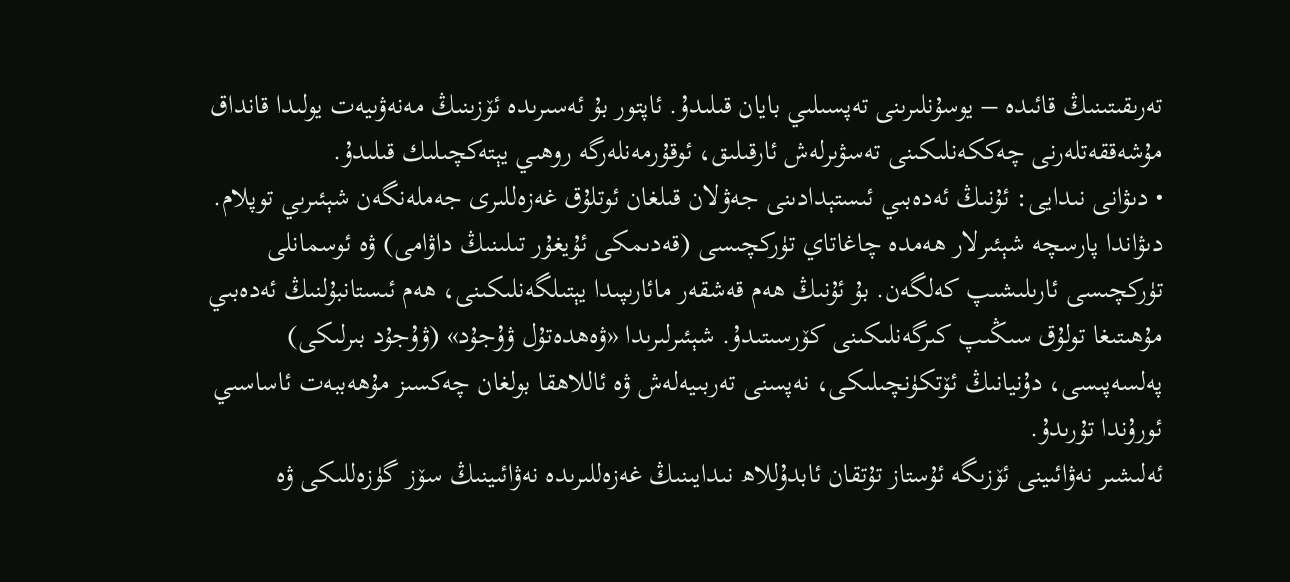تەرىقىتىنىڭ قائىدە – يوسۇنلىرىنى تەپسىلىي بايان قىلىدۇ. ئاپتور بۇ ئەسىرىدە ئۆزىنىڭ مەنەۋىيەت يولىدا قانداق مۇشەققەتلەرنى چەككەنلىكىنى تەسۋىرلەش ئارقىلىق، ئوقۇرمەنلەرگە روھىي يېتەكچىلىك قىلىدۇ.
• دىۋانى نىدايى: ئۇنىڭ ئەدەبىي ئىستېدادىنى جەۋلان قىلغان ئوتلۇق غەزەللىرى جەملەنگەن شېئىرىي توپلام. دىۋاندا پارسچە شېئىرلار ھەمدە چاغاتاي تۈركچىسى (قەدىمكى ئۇيغۇر تىلىنىڭ داۋامى) ۋە ئوسمانلى تۈركچىسى ئارىلىشىپ كەلگەن. بۇ ئۇنىڭ ھەم قەشقەر مائارىپىدا يېتىلگەنلىكىنى، ھەم ئىستانبۇلنىڭ ئەدەبىي مۇھىتىغا تولۇق سىڭىپ كىرگەنلىكىنى كۆرسىتىدۇ. شېئىرلىرىدا «ۋەھدەتۇل ۋۇجۇد» (ۋۇجۇد بىرلىكى) پەلسەپىسى، دۇنيانىڭ ئۆتكۈنچىلىكى، نەپسنى تەربىيەلەش ۋە ئاللاھقا بولغان چەكسىز مۇھەببەت ئاساسىي ئورۇندا تۇرىدۇ.
ئەلىشىر نەۋائىينى ئۆزىگە ئۇستاز تۇتقان ئابدۇللاھ نىدايىنىڭ غەزەللىرىدە نەۋائىينىڭ سۆز گۈزەللىكى ۋە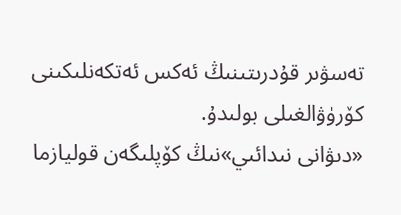تەسۋىر قۇدرىتىنىڭ ئەكس ئەتكەنلىكىنى كۆرۈۋالغىلى بولىدۇ.
«دىۋانى نىدائىي»نىڭ كۆپلىگەن قوليازما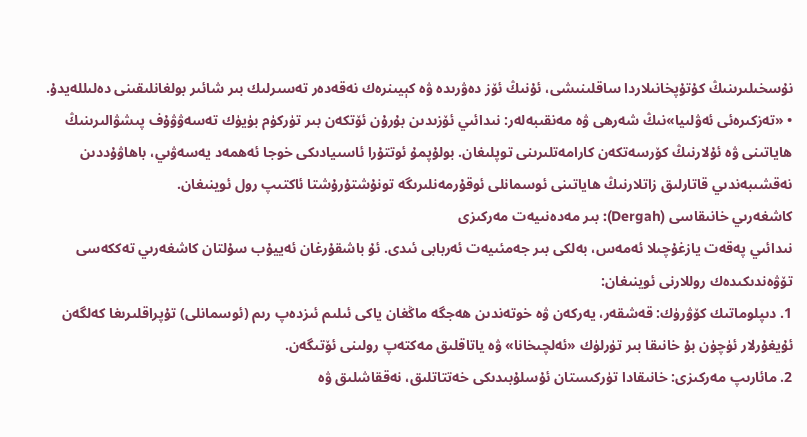نۇسخىلىرىنىڭ كۇتۇپخانىلاردا ساقلىنىشى، ئۇنىڭ ئۆز دەۋرىدە ۋە كېيىنرەك نەقەدەر تەسىرلىك بىر شائىر بولغانلىقىنى دەلىللەيدۇ.
• «تەزكىرەئى ئەۋلىيا»نىڭ شەرھى ۋە مەنقىبەلەر: نىدائىي ئۆزىدىن بۇرۇن ئۆتكەن بىر تۈركۈم بۈيۈك تەسەۋۋۇف پىشۋالىرىنىڭ ھاياتىنى ۋە ئۇلارنىڭ كۆرسەتكەن كارامەتلىرىنى توپلىغان. بولۇپمۇ ئوتتۇرا ئاسىيادىكى خوجا ئەھمەد يەسەۋىي، باھاۋۇددىن نەقشىبەندىي قاتارلىق زاتلارنىڭ ھاياتىنى ئوسمانلى ئوقۇرمەنلىرىگە تونۇشتۇرۇشتا ئاكتىپ رول ئوينىغان.
كاشغەرىي خانىقاسى (Dergah): بىر مەدەنىيەت مەركىزى
نىدائىي پەقەت يازغۇچىلا ئەمەس، بەلكى بىر جەمئىيەت ئەربابى ئىدى. ئۇ باشقۇرغان ئەييۇب سۇلتان كاشغەرىي تەككەسى تۆۋەندىكىدەك روللارنى ئوينىغان:
1. دىپلوماتىك كۆۋرۈك: قەشقەر، يەركەن ۋە خوتەندىن ھەجگە ماڭغان ياكى ئىلىم ئىزدەپ رىم (ئوسمانلى) تۇپراقلىرىغا كەلگەن ئۇيغۇرلار ئۈچۈن بۇ خانىقا بىر تۈرلۈك «ئەلچىخانا» ۋە ياتاقلىق مەكتەپ رولىنى ئۆتىگەن.
2. مائارىپ مەركىزى: خانىقادا تۈركىستان ئۇسلۇبىدىكى خەتتاتلىق، نەققاشلىق ۋە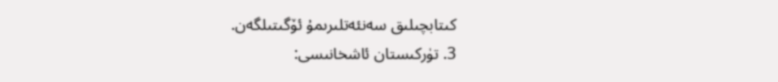كىتابچىلىق سەنئەتلىرىمۇ ئۆگىتىلگەن.
3. تۈركىستان ئاشخانىسى: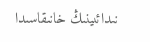نىدائىينىڭ خانىقاسىدا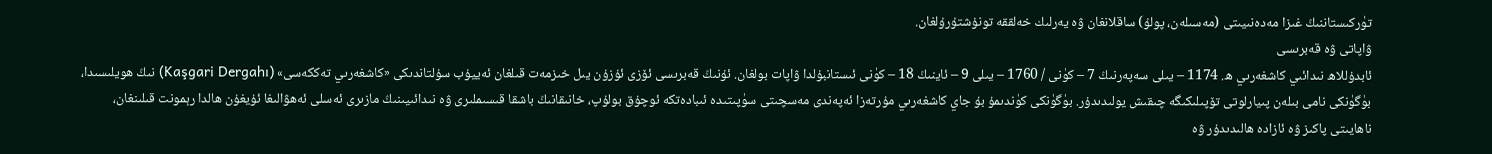تۈركىستاننىڭ غىزا مەدەنىيىتى (مەسىلەن، پولۇ) ساقلانغان ۋە يەرلىك خەلققە تونۇشتۇرۇلغان.
ۋاپاتى ۋە قەبرىسى
ئابدۇللاھ نىدائىي كاشغەرىي ھ. 1174 – يىلى سەپەرنىڭ 7 – كۈنى / 1760 – يىلى 9 – ئاينىڭ 18 – كۈنى ئىستانبۇلدا ۋاپات بولغان. ئۇنىڭ قەبرىسى ئۆزى ئۇزۇن يىل خىزمەت قىلغان ئەييۇب سۇلتاندىكى «كاشغەرىي تەككەسى» (Kaşgari Dergahı) نىڭ ھويلىسىدا، بۈگۈنكى نامى بىلەن پىيارلوتى تۆپىلىكىگە چىقىش يولىدىدۇر. بۈگۈنكى كۈندىمۇ بۇ جاي كاشغەرىي مۇرتەزا ئەپەندى مەسچىتى سۈپىتىدە ئىبادەتكە ئوچۇق بولۇپ، خانىقانىڭ باشقا قىسىملىرى ۋە نىدائىيىنىڭ مازىرى ئەسلى ئەھۋالىغا ئۇيغۇن ھالدا رېمونت قىلىنغان، ناھايىتى پاكىز ۋە ئازادە ھالىدىدۇر ۋە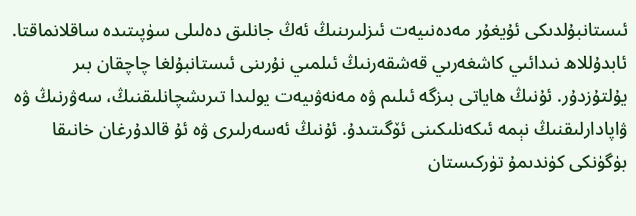ئىستانبۇلدىكى ئۇيغۇر مەدەنىيەت ئىزلىرىنىڭ ئەڭ جانلىق دەلىلى سۈپىتىدە ساقلانماقتا.
ئابدۇللاھ نىدائىي كاشغەرىي قەشقەرنىڭ ئىلمىي نۇرىنى ئىستانبۇلغا چاچقان بىر يۇلتۇزدۇر. ئۇنىڭ ھاياتى بىزگە ئىلىم ۋە مەنەۋىيەت يولىدا تىرىشچانلىقنىڭ، سەۋرنىڭ ۋە ۋاپادارلىقنىڭ نېمە ئىكەنلىكىنى ئۆگىتىدۇ. ئۇنىڭ ئەسەرلىرى ۋە ئۇ قالدۇرغان خانىقا بۈگۈنكى كۈندىمۇ تۈركىستان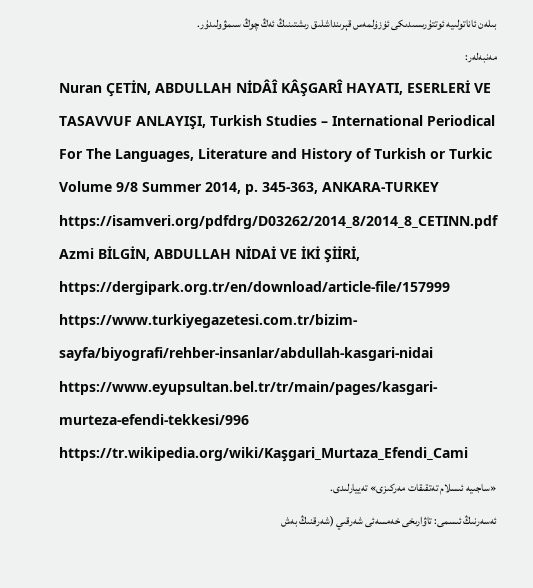بىلەن ئاناتولىيە ئوتتۇرىسىدىكى ئۈزۈلمەس قېرىنداشلىق رىشتىنىڭ ئەڭ چوڭ سىمۋولىدۇر.
مەنبەلەر:
Nuran ÇETİN, ABDULLAH NİDÂÎ KÂŞGARÎ HAYATI, ESERLERİ VE TASAVVUF ANLAYIŞI, Turkish Studies – International Periodical For The Languages, Literature and History of Turkish or Turkic Volume 9/8 Summer 2014, p. 345-363, ANKARA-TURKEY https://isamveri.org/pdfdrg/D03262/2014_8/2014_8_CETINN.pdf
Azmi BİLGİN, ABDULLAH NİDAİ VE İKİ ŞİİRİ, https://dergipark.org.tr/en/download/article-file/157999
https://www.turkiyegazetesi.com.tr/bizim-sayfa/biyografi/rehber-insanlar/abdullah-kasgari-nidai
https://www.eyupsultan.bel.tr/tr/main/pages/kasgari-murteza-efendi-tekkesi/996
https://tr.wikipedia.org/wiki/Kaşgari_Murtaza_Efendi_Cami
«ساجىيە ئىسلام تەتقىقات مەركىزى» تەييارلىدى.
ئەسەرنىڭ ئىسمى: تاۋارىخى خەمسەئى شەرقىي (شەرقنىڭ بەش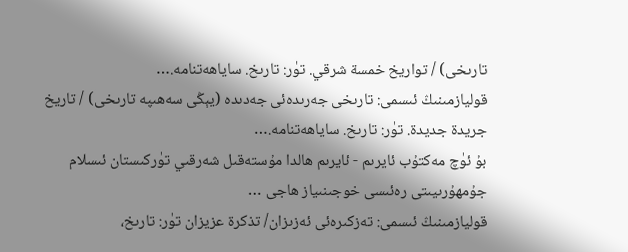تارىخى) / تواريخ خمسة شرقي. تۈر: تارىخ. ساياھەتنامە.…
قوليازمىنىڭ ئىسمى: تارىخى جەرىدەئى جەدىدە (يېڭى سەھىپە تارىخى) / تاريخ جريدة جديدة. تۈر: تارىخ. ساياھەتنامە.…
بۇ ئۈچ مەكتۇب ئايرىم - ئايرىم ھالدا مۇستەقىل شەرقىي تۈركىستان ئىسلام جۇمھۇرىيىتى رەئىسى خوجىنىياز ھاجى …
قوليازمىنىڭ ئىسمى: تەزكىرەئى ئەزىزان/ تذكرة عزيزان تۈر: تارىخ،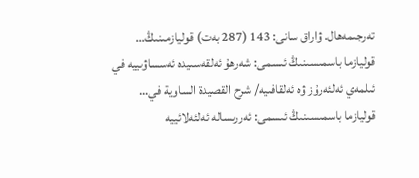تەرجىمەھال. ۋاراق سانى: 143 (287 بەت) قوليازمىنىڭ…
قوليازما باسمىسىنىڭ ئىسمى: شەرھۇ ئەلقەسىيدە ئەسساۋىييە في ئىلمەي ئەلئەرۇز ۋە ئەلقافىيە/ شرح القصيدة الساوية في…
قوليازما باسمىسىنىڭ ئىسمى: ئەررىسالە ئەلئەلائييە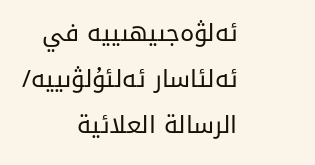ئەلۋەجىيھىييە في ئەلئاسار ئەلئۇلۋىييە/ الرسالة العلائية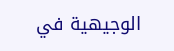الوجيهية في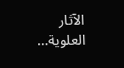الآثار العلوية…